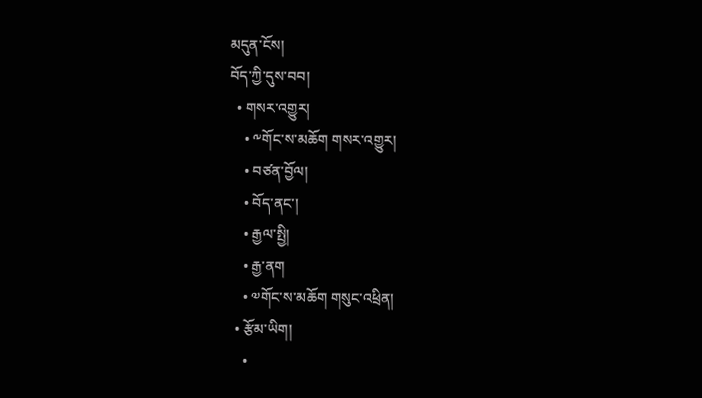མདུན་ངོས།
བོད་ཀྱི་དུས་བབ།
  • གསར་འགྱུར།
    • ༸གོང་ས་མཆོག གསར་འགྱུར།
    • བཙན་བྱོལ།
    • བོད་ནང་།
    • རྒྱལ་སྤྱི།
    • རྒྱ་ནག
    • ༧གོང་ས་མཆོག གསུང་འཕྲིན།
  • རྩོམ་ཡིག།
    •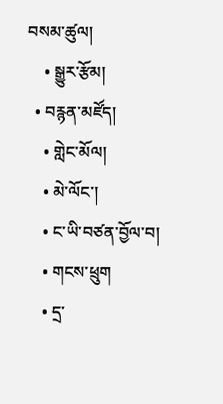བསམ་ཚུལ།
    • སྒྱུར་རྩོམ།
  • བརྙན་མཛོད།
    • གླེང་མོལ།
    • མེ་ལོང་།
    • ང་ཡི་བཙན་བྱོལ་བ།
    • གངས་ཕྲུག
    • དྲ་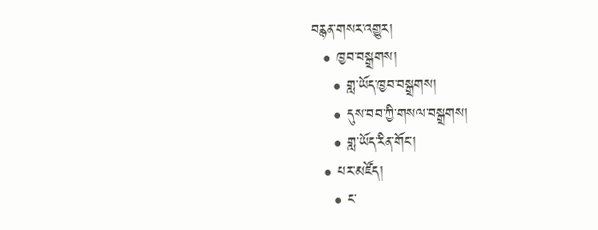བརྙན་གསར་འགྱུར།
  • ཁྱབ་བསྒྲགས།
    • གླ་ཡོད་ཁྱབ་བསྒྲགས།
    • དུས་བབ་ཀྱི་གསལ་བསྒྲགས།
    • གླ་ཡོད་རིན་གོང་།
  • པར་མཛོད།
    • ང་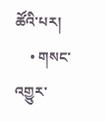ཚོའི་པར།
    • གསང་འགྱུར་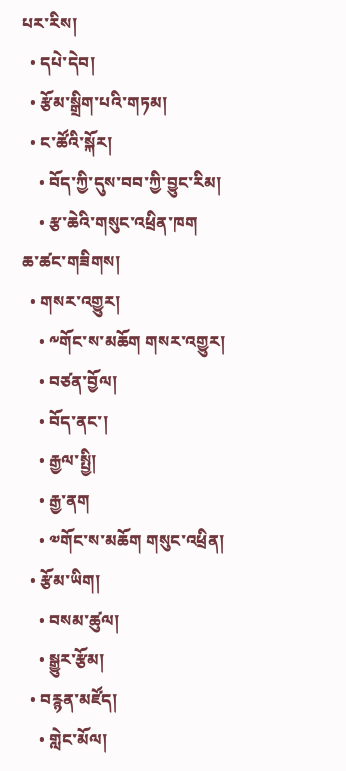པར་རིས།
  • དཔེ་དེབ།
  • རྩོམ་སྒྲིག་པའི་གཏམ།
  • ང་ཚོའི་སྐོར།
    • བོད་ཀྱི་དུས་བབ་ཀྱི་བྱུང་རིམ།
    • རྩ་ཆེའི་གསུང་འཕྲིན་ཁག
ཆ་ཚང་གཟིགས།
  • གསར་འགྱུར།
    • ༸གོང་ས་མཆོག གསར་འགྱུར།
    • བཙན་བྱོལ།
    • བོད་ནང་།
    • རྒྱལ་སྤྱི།
    • རྒྱ་ནག
    • ༧གོང་ས་མཆོག གསུང་འཕྲིན།
  • རྩོམ་ཡིག།
    • བསམ་ཚུལ།
    • སྒྱུར་རྩོམ།
  • བརྙན་མཛོད།
    • གླེང་མོལ།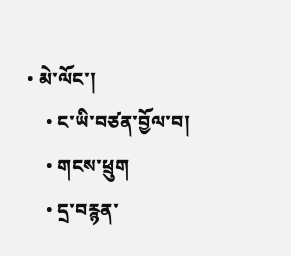• མེ་ལོང་།
    • ང་ཡི་བཙན་བྱོལ་བ།
    • གངས་ཕྲུག
    • དྲ་བརྙན་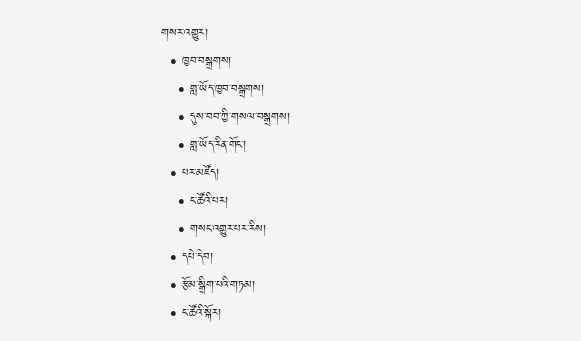གསར་འགྱུར།
  • ཁྱབ་བསྒྲགས།
    • གླ་ཡོད་ཁྱབ་བསྒྲགས།
    • དུས་བབ་ཀྱི་གསལ་བསྒྲགས།
    • གླ་ཡོད་རིན་གོང་།
  • པར་མཛོད།
    • ང་ཚོའི་པར།
    • གསང་འགྱུར་པར་རིས།
  • དཔེ་དེབ།
  • རྩོམ་སྒྲིག་པའི་གཏམ།
  • ང་ཚོའི་སྐོར།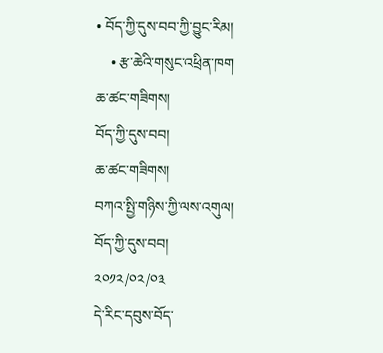• བོད་ཀྱི་དུས་བབ་ཀྱི་བྱུང་རིམ།
    • རྩ་ཆེའི་གསུང་འཕྲིན་ཁག
ཆ་ཚང་གཟིགས།
བོད་ཀྱི་དུས་བབ།
ཆ་ཚང་གཟིགས།
བཀའ་སྤྱི་གཉིས་ཀྱི་ལས་འགུལ།
བོད་ཀྱི་དུས་བབ།
༢༠༡༢/༠༢/༠༣
དེ་རིང་དབུས་བོད་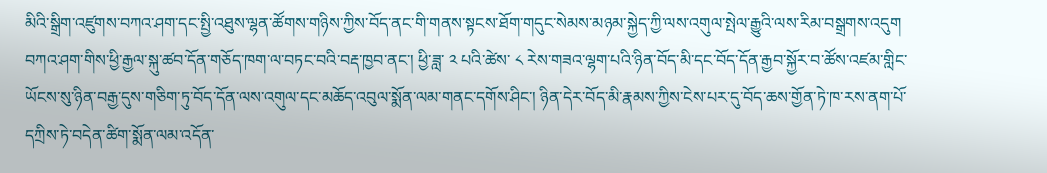མིའི་སྒྲིག་འཛུགས་བཀའ་ཤག་དང་སྤྱི་འཐུས་ལྷན་ཚོགས་གཉིས་ཀྱིས་བོད་ནང་གི་གནས་སྟངས་ཐོག་གདུང་སེམས་མཉམ་སྐྱེད་ཀྱི་ལས་འགུལ་སྤེལ་རྒྱུའི་ལས་རིམ་བསྒྲགས་འདུག
བཀའ་ཤག་གིས་ཕྱི་རྒྱལ་སྐུ་ཚབ་དོན་གཅོད་ཁག་ལ་བཏང་བའི་བརྡ་ཁྱབ་ནང་། ཕྱི་ཟླ་ ༢ པའི་ཚེས་ ༨ རེས་གཟའ་ལྷག་པའི་ཉིན་བོད་མི་དང་བོད་དོན་རྒྱབ་སྐྱོར་བ་ཚོས་འཛམ་གླིང་ཡོངས་སུ་ཉིན་བརྒྱ་དུས་གཅིག་ཏུ་བོད་དོན་ལས་འགུལ་དང་མཆོད་འབུལ་སྨོན་ལམ་གནང་དགོས་ཤིང་། ཉིན་དེར་བོད་མི་རྣམས་ཀྱིས་ངེས་པར་དུ་བོད་ཆས་གྱོན་ཏེ་ཁ་རས་ནག་པོ་དཀྲིས་ཏེ་བདེན་ཚིག་སྨོན་ལམ་འདོན་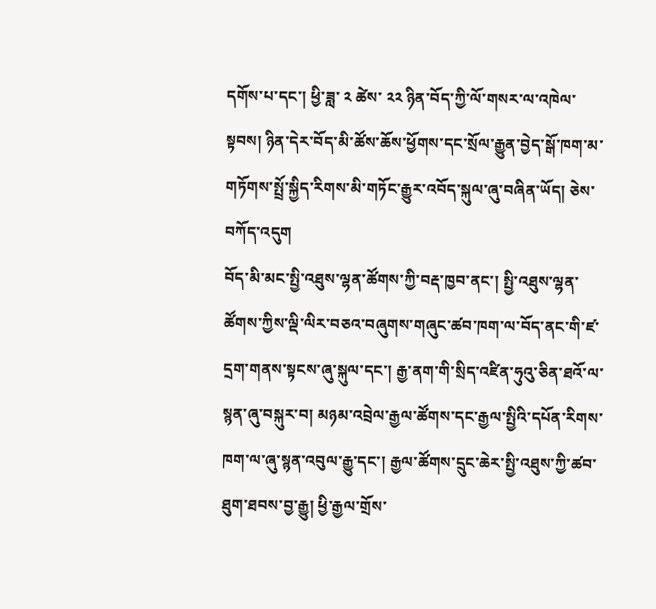དགོས་པ་དང་། ཕྱི་ཟླ་ ༢ ཚེས་ ༢༢ ཉིན་བོད་ཀྱི་ལོ་གསར་ལ་འཁེལ་སྟབས། ཉིན་དེར་བོད་མི་ཚོས་ཆོས་ཕྱོགས་དང་སྲོལ་རྒྱུན་བྱེད་སྒོ་ཁག་མ་གཏོགས་སྤྲོ་སྐྱིད་རིགས་མི་གཏོང་རྒྱུར་འབོད་སྐུལ་ཞུ་བཞིན་ཡོད། ཅེས་བཀོད་འདུག
བོད་མི་མང་སྤྱི་འཐུས་ལྷན་ཚོགས་ཀྱི་བརྡ་ཁྱབ་ནང་། སྤྱི་འཐུས་ལྷན་ཚོགས་ཀྱིས་ལྡི་ལིར་བཅའ་བཞུགས་གཞུང་ཚབ་ཁག་ལ་བོད་ནང་གི་ཛ་དྲག་གནས་སྟངས་ཞུ་སྐུལ་དང་། རྒྱ་ནག་གི་སྲིད་འཛིན་ཧུའུ་ཅིན་ཐའོ་ལ་སྙན་ཞུ་བསྐུར་བ། མཉམ་འབྲེལ་རྒྱལ་ཚོགས་དང་རྒྱལ་སྤྱིའི་དཔོན་རིགས་ཁག་ལ་ཞུ་སྙན་འབུལ་རྒྱུ་དང་། རྒྱལ་ཚོགས་དྲུང་ཆེར་སྤྱི་འཐུས་ཀྱི་ཚབ་ཐུག་ཐབས་བྱ་རྒྱུ། ཕྱི་རྒྱལ་གྲོས་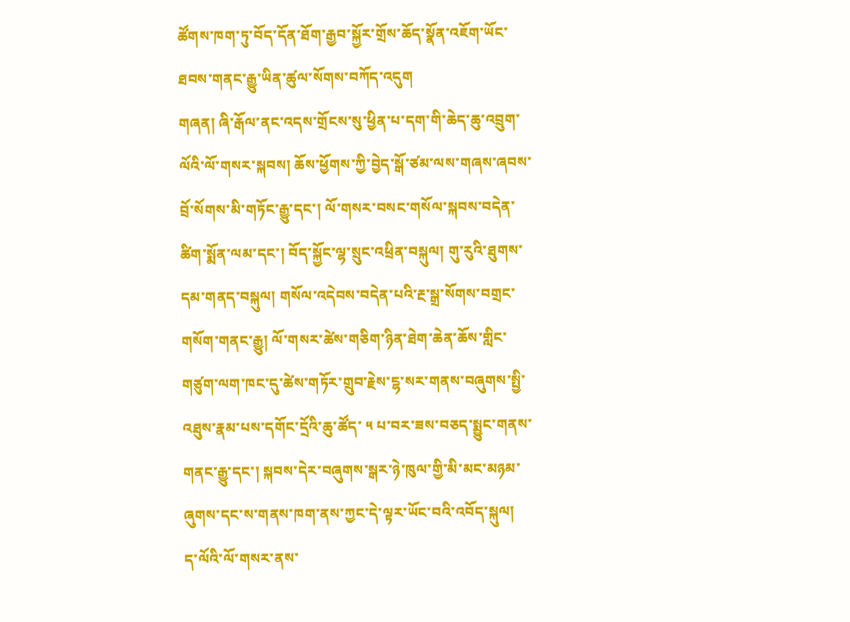ཚོགས་ཁག་ཏུ་བོད་དོན་ཐོག་རྒྱབ་སྐྱོར་གྲོས་ཆོད་སྣོན་འཇོག་ཡོང་ཐབས་གནང་རྒྱུ་ཡིན་ཚུལ་སོགས་བཀོད་འདུག
གཞན། ཞི་རྒོལ་ནང་འདས་གྲོངས་སུ་ཕྱིན་པ་དག་གི་ཆེད་ཆུ་འབྲུག་ལོའི་ལོ་གསར་སྐབས། ཆོས་ཕྱོགས་ཀྱི་བྱེད་སྒོ་ཙམ་ལས་གཞས་ཞབས་བྲོ་སོགས་མི་གཏོང་རྒྱུ་དང་། ལོ་གསར་བསང་གསོལ་སྐབས་བདེན་ཚིག་སྨོན་ལམ་དང་། བོད་སྐྱོང་ལྷ་སྲུང་འཕྲིན་བསྐུལ། གུ་རུའི་ཐུགས་དམ་གནད་བསྐུལ། གསོལ་འདེབས་བདེན་པའི་རྔ་སྒྲ་སོགས་བགྲང་གསོག་གནང་རྒྱུ། ལོ་གསར་ཚེས་གཅིག་ཉིན་ཐེག་ཆེན་ཆོས་གླིང་གཙུག་ལག་ཁང་དུ་ཚེས་གཏོར་གྲུབ་རྗེས་ངྷ་སར་གནས་བཞུགས་སྤྱི་འཐུས་རྣམ་པས་དགོང་དྲོའི་ཆུ་ཚོད་ ༥ པ་བར་ཟས་བཅད་སྨྱུང་གནས་གནང་རྒྱུ་དང་། སྐབས་དེར་བཞུགས་སྒར་ཉེ་ཁུལ་གྱི་མི་མང་མཉམ་ཞུགས་དང་ས་གནས་ཁག་ནས་ཀྱང་དེ་ལྟར་ཡོང་བའི་འབོད་སྐུལ།
ད་ལོའི་ལོ་གསར་ནས་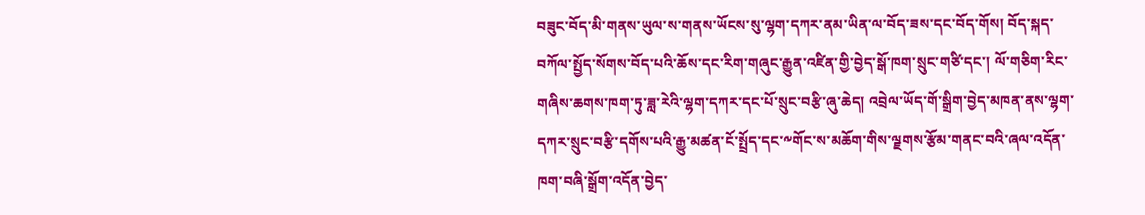བཟུང་བོད་མི་གནས་ཡུལ་ས་གནས་ཡོངས་སུ་ལྷག་དཀར་ནམ་ཡིན་ལ་བོད་ཟས་དང་བོད་གོས། བོད་སྐད་བཀོལ་སྤྱོད་སོགས་བོད་པའི་ཆོས་དང་རིག་གཞུང་རྒྱུན་འཛིན་གྱི་བྱེད་སྒོ་ཁག་སྲུང་གཙི་དང་། ལོ་གཅིག་རིང་གཞིས་ཆགས་ཁག་ཏུ་ཟླ་རེའི་ལྷག་དཀར་དང་པོ་སྲུང་བརྩི་ཞུ་ཆེད། འབྲེལ་ཡོད་གོ་སྒྲིག་བྱེད་མཁན་ནས་ལྷག་དཀར་སྲུང་བརྩི་དགོས་པའི་རྒྱུ་མཚན་ངོ་སྤྲོད་དང་༸གོང་ས་མཆོག་གིས་ལྗགས་རྩོམ་གནང་བའི་ཞལ་འདོན་ཁག་བཞི་སྒྲོག་འདོན་བྱེད་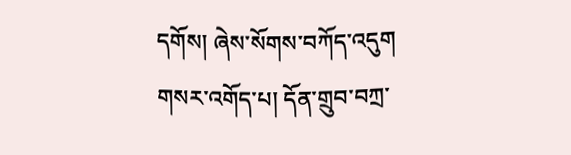དགོས། ཞེས་སོགས་བཀོད་འདུག
གསར་འགོད་པ། དོན་གྲུབ་བཀྲ་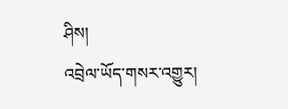ཤིས།
འབྲེལ་ཡོད་གསར་འགྱུར།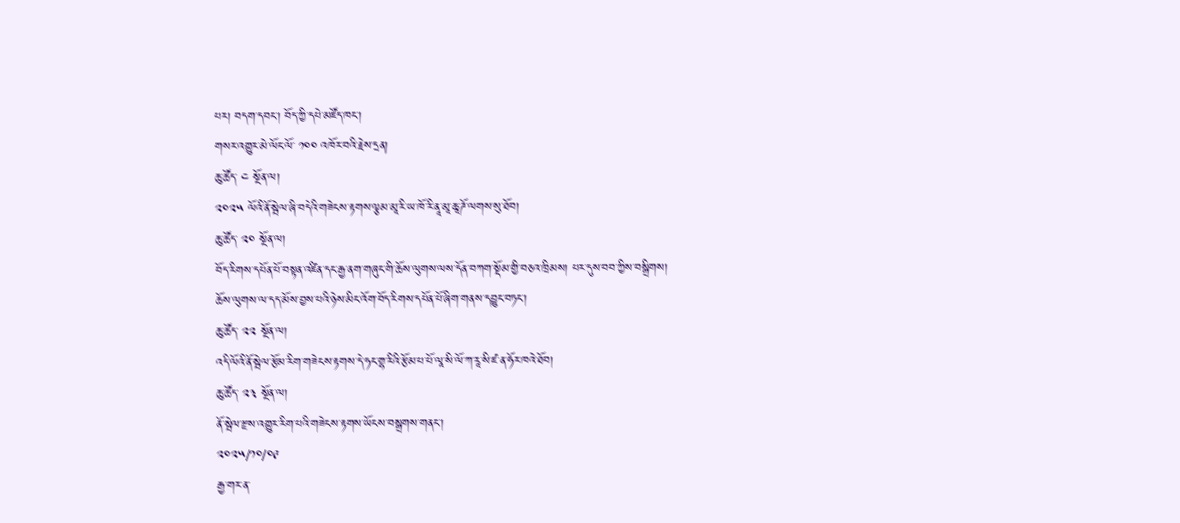པར། བདག་དབང་། བོད་ཀྱི་དཔེ་མཛོད་ཁང་།
གསར་འགྱུར་མེ་ལོང་ལོ་ ༡༠༠ འཁོར་བའི་རྗེས་དྲན།
ཆུ་ཚོད་ ༤ སྔོན་ལ།
༢༠༢༥ ལོའི་ནོ་སྦེལ་ཞི་བདེའི་གཟེངས་རྟགས་ལྕམ་མཱ་རི་ཡ་ཁོ་རི་ནཱ་མཱ་ཆཱ་ཌོ་ལགས་སུ་ཐོབ།
ཆུ་ཚོད་ ༢༠ སྔོན་ལ།
བོད་རིགས་དཔོན་པོ་བསྟན་འཛིན་དང་རྒྱ་ནག་གཞུང་གི་ཆོས་ལུགས་ལས་དོན་བཀག་སྡོམ་གྱི་བཅའ་ཁྲིམས། པར་དུས་བབ་ཀྱིས་བསྒྲིགས།
ཆོས་ལུགས་ལ་དད་མོས་བྱས་པའི་ཉེས་མིང་འོག་བོད་རིགས་དཔོན་པོ་ཞིག་གནས་དབྱུང་བཏང་།
ཆུ་ཚོད་ ༢༢ སྔོན་ལ།
འདི་ལོའི་ནོ་སྦེལ་རྩོམ་རིག་གཟེངས་རྟགས་དེ་ཧང་གྷ་རིའི་རྩོམ་པ་པོ་ལཱ་སི་ལོ་ཀ་རཱ་སི་ཛ་ན་ཧོར་ཁའེ་ཐོབ།
ཆུ་ཚོད་ ༢༣ སྔོན་ལ།
ནོ་སྦེལ་རྫས་འགྱུར་རིག་པའི་གཟེངས་རྟགས་ཡོངས་བསྒྲགས་གནང་།
༢༠༢༥/༡༠/༠༩
རྒྱ་གར་ན་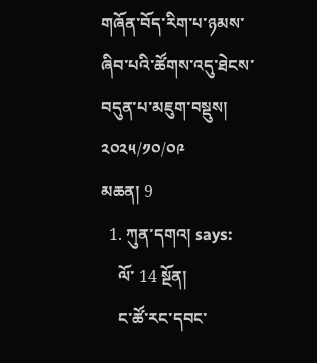གཞོན་བོད་རིག་པ་ཉམས་ཞིབ་པའི་ཚོགས་འདུ་ཐེངས་བདུན་པ་མཇུག་བསྡུས།
༢༠༢༥/༡༠/༠༩
མཆན། 9
  1. ཀུན་དགའ། says:
    ལོ་ 14 སྔོན།
    ང་ཚོ་རང་དབང་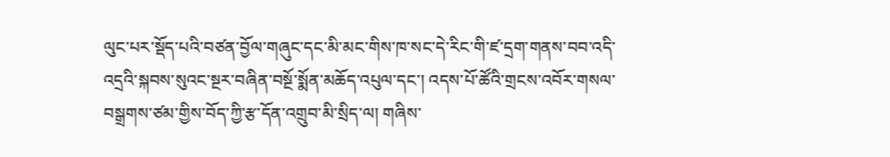ལུང་པར་སྡོད་པའི་བཙན་བྱོལ་གཞུང་དང་མི་མང་གིས་ཁ་སང་དེ་རིང་གི་ཛ་དྲག་གནས་བབ་འདི་འདྲའི་སྐབས་སུའང་སྔར་བཞིན་བསྔོ་སྨོན་མཆོད་འཔུལ་དང་། འདས་པོ་ཚོའི་གྲངས་འབོར་གསལ་བསྒྲགས་ཙམ་གྱིས་བོད་ཀྱི་རྩ་དོན་འགྲུབ་མི་སྲིད་ལ། གཞིས་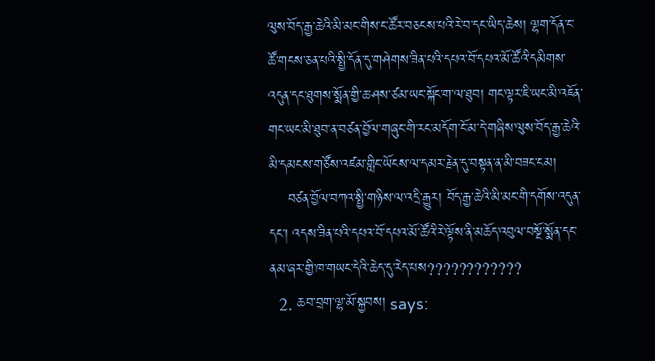ལུས་བོད་རྒྱ་ཆེའི་མི་མང་གིས་ང་ཚོར་བཅངས་པའི་རེ་བ་དང་ཡིད་ཆེས། ལྷག་དོན་ང་ཚོ་གངས་ཅན་པའི་སྤྱི་དོན་དུ་གཤེགས་ཟིན་པའི་དཔའ་བོ་དཔའ་མོ་ཚོའི་དམིགས་འདུན་དང་ཐུགས་སྨོན་གྱི་ཆ་ཤས་ཙམ་ཡང་སྐོང་ག་ལ་ཐུབ། གང་ལྟར་ཇི་ཡང་མི་འཇོན་གང་ཡང་མི་ཐུབ་ན་བཙན་བྱོལ་གཞུང་གི་རང་མདོག་ངོ་མ་དེ་གཞིས་ལུས་བོད་རྒྱ་ཆེའི་མི་དམངས་གཙོས་འཛམ་གླིང་ཡོངས་ལ་དམར་རྗེན་དུ་བསྟན་ན་མི་བཟང་ངམ།
    བཙན་བྱོལ་བཀའ་སྤྱི་གཉིས་ལ་འདྲི་རྒྱུར། བོད་རྒྱ་ཆེའི་མི་མང་གི་དགོས་འདུན་དང་། འདས་ཟིན་པའི་དཔའ་བོ་དཔའ་མོ་ཚོའི་རེ་ལྟོས་ནི་མཆོད་འབུལ་བསྔོ་སྨོན་དང་ནམ་ཞར་གྱི་ཁ་གཡང་དེའི་ཆེད་དུ་རེད་པས????????????
  2. ཆབ་བྲག་ལྷ་མོ་སྐྱབས། says: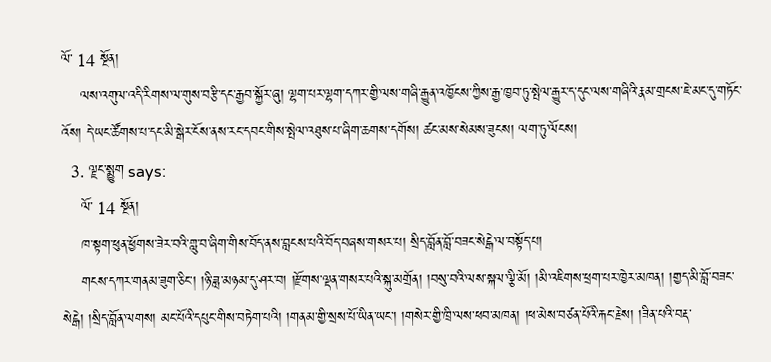ལོ་ 14 སྔོན།
    ལས་འགུལ་འདི་རིགས་ལ་གུས་བརྩི་དང་རྒྱབ་སྐྱོར་ཞུ། ལྷག་པར་ལྷག་དཀར་གྱི་ལས་གཞི་རྒྱུན་འཁྱོངས་ཀྱིས་རྒྱ་ཁྱབ་ཏུ་སྤེལ་རྒྱུར་ད་དུང་ལས་གཞིའི་རྣམ་གྲངས་ཇེ་མང་དུ་གཏོང་འོས། དེ་ཡང་ཚོགས་པ་དང་མི་སྒེར་ངོས་ནས་རང་དབང་གིས་སྤེལ་འཐུས་པ་ཞིག་ཆགས་དགོས། ཚང་མས་སེམས་ཟུངས། ལག་ཏུ་ལོངས།
  3. ལྗང་སྨྱུག says:
    ལོ་ 14 སྔོན།
    ཁ་སྟག་ཕུན་ཕྱོགས་ཟེར་བའི་གླུ་བ་ཞིག་གིས་བོད་ནས་བླངས་པའི་བོད་བཞས་གསར་པ། སྲིད་བློན་བློ་བཟང་སེངྒེ་ལ་བསྟོད་པ།
    གངས་དཀར་གནམ་ཟུག་ཅིང་། །ཉི་ཟླ་མཉམ་དུ་ཤར་བ། །རྫོགས་ལྡན་གསར་པའི་སྐུ་མགྲོན། །བསུ་བའི་ལས་སྐལ་ལྕི་མོ། །མི་འཇིགས་ཕྲག་པར་ཁྱེར་མཁན། །གྱད་མི་བློ་བཟང་སེངྒེ། །སྲིད་བློན་ལགས། མང་པོའི་དཔུང་གིས་བཏེག་པའི། །གནམ་གྱི་སྲས་པོ་ཡིན་ཡང་། །གསེར་གྱི་ཁྲི་ལས་ཕབ་མཁན། །ཕ་མེས་བཙན་པོའི་རྐང་རྗེས། །ཟིན་པའི་བརྡ་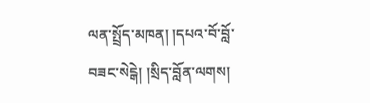ལན་སྤྲོད་མཁན། །དཔའ་བོ་བློ་བཟང་སེངྒེ། །སྲིད་བློན་ལགས།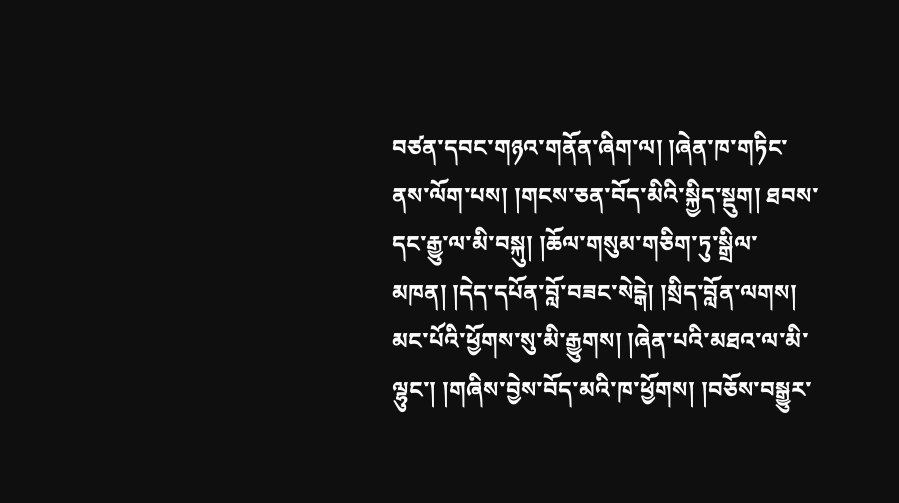བཙན་དབང་གཉའ་གནོན་ཞིག་ལ། །ཞེན་ཁ་གཏིང་ནས་ལོག་པས། །གངས་ཅན་བོད་མིའི་སྐྱིད་སྡུག། ཐབས་དང་རྒྱུ་ལ་མི་བསྐུ། །ཆོལ་གསུམ་གཅིག་ཏུ་སྒྲིལ་མཁན། །དེད་དཔོན་བློ་བཟང་སེངྒེ། །སྲིད་བློན་ལགས། མང་པོའི་ཕྱོགས་སུ་མི་རྒྱུགས། །ཞེན་པའི་མཐའ་ལ་མི་ལྷུང་། །གཞིས་བྱེས་བོད་མའི་ཁ་ཕྱོགས། །བཅོས་བསྒྱུར་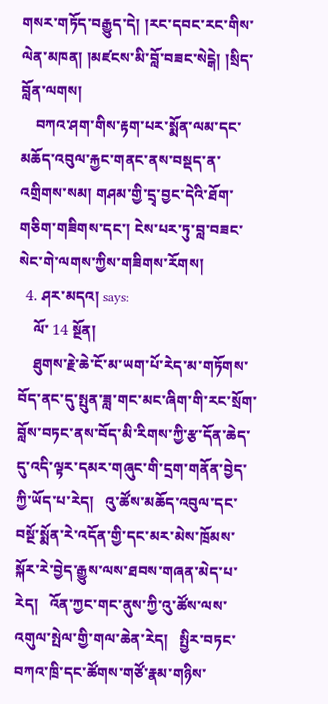གསར་གཏོད་བརྒྱུད་དེ། །རང་དབང་རང་གིས་ལེན་མཁན། །མཛངས་མི་བློ་བཟང་སེངྒེ། །སྲིད་བློན་ལགས།
    བཀའ་ཤག་གིས་རྟག་པར་སྨོན་ལམ་དང་མཆོད་འབུལ་རྐྱང་གནང་ནས་བསྡད་ན་འགྲིགས་སམ། གཤམ་གྱི་དྲྭ་བྱང་དེའི་ཐོག་གཅིག་གཟིགས་དང་། ངེས་པར་ཏུ་བླ་བཟང་སེང་གེ་ལགས་ཀྱིས་གཟིགས་རོགས།
  4. ཤར་མདའ། says:
    ལོ་ 14 སྔོན།
    ཐུགས་རྗེ་ཆེ་ངོ་མ་ཡག་པོ་རེད་མ་གཏོགས་བོད་ནང་དུ་སྤུན་ཟླ་གང་མང་ཞིག་གི་རང་སྲོག་བློས་བཏང་ནས་བོད་མི་རིགས་ཀྱི་རྩ་དོན་ཆེད་དུ་འདི་ལྟར་དམར་གཞུང་གི་དྲག་གནོན་བྱེད་ཀྱི་ཡོད་པ་རེད།   འུ་ཚོས་མཆོད་འབུལ་དང་བསྔོ་སྨོན་རེ་འདོན་གྱི་དང་མར་མེས་ཁྲོམས་སྐོར་རེ་བྱེད་རྒྱུས་ལས་ཐབས་གཞན་མེད་པ་རེད།   འོན་ཀྱང་གང་ནུས་ཀྱི་འུ་ཚོས་ལས་འགུལ་སྤེལ་གྱི་གལ་ཆེན་རེད།   སྤྱིར་བཏང་བཀའ་ཁྲི་དང་ཚོགས་གཙོ་རྣམ་གཉིས་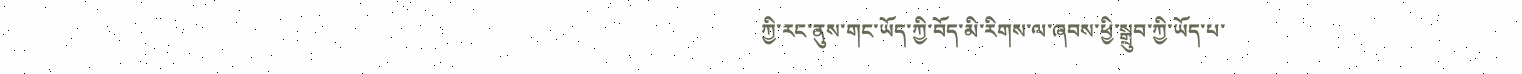ཀྱི་རང་ནུས་གང་ཡོད་ཀྱི་བོད་མི་རིགས་ལ་ཞབས་ཕྱི་སྒྲུབ་ཀྱི་ཡོད་པ་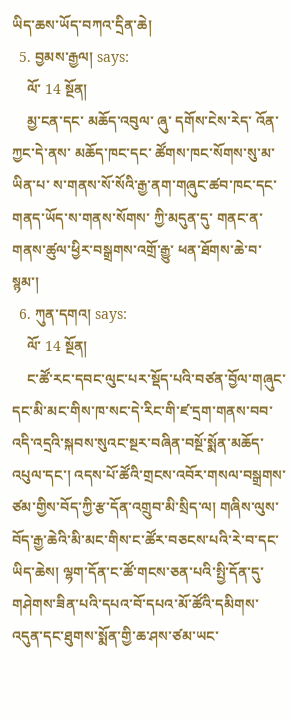ཡིད་ཆས་ཡོད་བཀའ་དྲིན་ཆེ།
  5. བྱམས་རྒྱལ། says:
    ལོ་ 14 སྔོན།
    མྱ་ངན་དང་ མཆོད་འབུལ་ ཞུ་ དགོས་ངེས་རེད་ འོན་ཀྱང་དེ་ནས་ མཆོད་ཁང་དང་ ཚོགས་ཁང་སོགས་སུ་མ་ཡིན་པ་ ས་གནས་སོ་སོའི་རྒྱ་ནག་གཞུང་ཚབ་ཁང་དང་ གནད་ཡོད་ས་གནས་སོགས་ ཀྱི་མདུན་དུ་ གནང་ན་ གནས་ཚུལ་ཕྱིར་བསྒྲགས་འགྲོ་རྒྱུ་ ཕན་ཐོགས་ཆེ་བ་སྙམ་།
  6. ཀུན་དགའ། says:
    ལོ་ 14 སྔོན།
    ང་ཚོ་རང་དབང་ལུང་པར་སྡོད་པའི་བཙན་བྱོལ་གཞུང་དང་མི་མང་གིས་ཁ་སང་དེ་རིང་གི་ཛ་དྲག་གནས་བབ་འདི་འདྲའི་སྐབས་སུའང་སྔར་བཞིན་བསྔོ་སྨོན་མཆོད་འཔུལ་དང་། འདས་པོ་ཚོའི་གྲངས་འབོར་གསལ་བསྒྲགས་ཙམ་གྱིས་བོད་ཀྱི་རྩ་དོན་འགྲུབ་མི་སྲིད་ལ། གཞིས་ལུས་བོད་རྒྱ་ཆེའི་མི་མང་གིས་ང་ཚོར་བཅངས་པའི་རེ་བ་དང་ཡིད་ཆེས། ལྷག་དོན་ང་ཚོ་གངས་ཅན་པའི་སྤྱི་དོན་དུ་གཤེགས་ཟིན་པའི་དཔའ་བོ་དཔའ་མོ་ཚོའི་དམིགས་འདུན་དང་ཐུགས་སྨོན་གྱི་ཆ་ཤས་ཙམ་ཡང་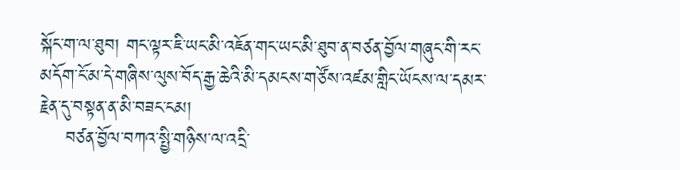སྐོང་ག་ལ་ཐུབ། གང་ལྟར་ཇི་ཡང་མི་འཇོན་གང་ཡང་མི་ཐུབ་ན་བཙན་བྱོལ་གཞུང་གི་རང་མདོག་ངོ་མ་དེ་གཞིས་ལུས་བོད་རྒྱ་ཆེའི་མི་དམངས་གཙོས་འཛམ་གླིང་ཡོངས་ལ་དམར་རྗེན་དུ་བསྟན་ན་མི་བཟང་ངམ།
    བཙན་བྱོལ་བཀའ་སྤྱི་གཉིས་ལ་འདྲི་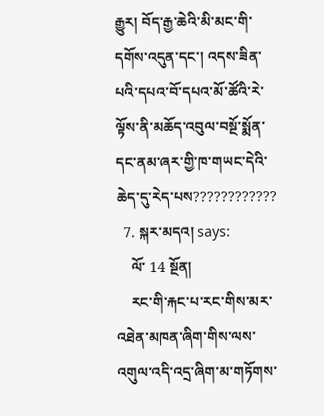རྒྱུར། བོད་རྒྱ་ཆེའི་མི་མང་གི་དགོས་འདུན་དང་། འདས་ཟིན་པའི་དཔའ་བོ་དཔའ་མོ་ཚོའི་རེ་ལྟོས་ནི་མཆོད་འབུལ་བསྔོ་སྨོན་དང་ནམ་ཞར་གྱི་ཁ་གཡང་དེའི་ཆེད་དུ་རེད་པས????????????
  7. སྐར་མདའ། says:
    ལོ་ 14 སྔོན།
    རང་གི་རྐང་པ་རང་གིས་མར་འཐེན་མཁན་ཞིག་གིས་ལས་འགུལ་འདི་འདྲ་ཞིག་མ་གཏོགས་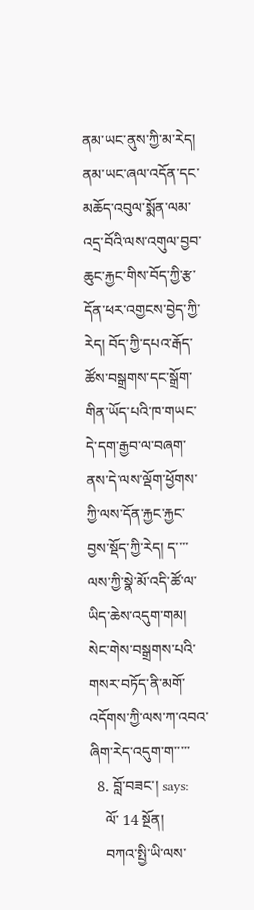ནམ་ཡང་ནུས་ཀྱི་མ་རེད། ནམ་ཡང་ཞལ་འདོན་དང་མཆོད་འབུལ་སྨོན་ལམ་འདྲ་བོའི་ལས་འགུལ་བྱབ་ཆུང་རྐྱང་གིས་བོད་ཀྱི་རྩ་དོན་ཕར་འགྱངས་བྱེད་ཀྱི་རེད། བོད་ཀྱི་དཔའ་རྒོད་ཚོས་བསྒྲགས་དང་སྒྲོག་གིན་ཡོད་པའི་ཁ་གཡང་དེ་དག་རྒྱབ་ལ་བཞག་ནས་དེ་ལས་ལྡོག་ཕྱོགས་ཀྱི་ལས་དོན་རྐྱང་རྐྱང་བྱས་སྡོད་ཀྱི་རེད། ད་་་་ལས་ཀྱི་སྣེ་མོ་འདི་ཚོ་ལ་ཡིད་ཆེས་འདུག་གམ། སེང་གེས་བསྒྲགས་པའི་གསར་བཏོད་ནི་མགོ་འདོགས་ཀྱི་ལས་ཀ་འབའ་ཞིག་རེད་འདུག་ག་་་་་
  8. བློ་བཟང་། says:
    ལོ་ 14 སྔོན།
    བཀའ་སྤྱི་ཡི་ལས་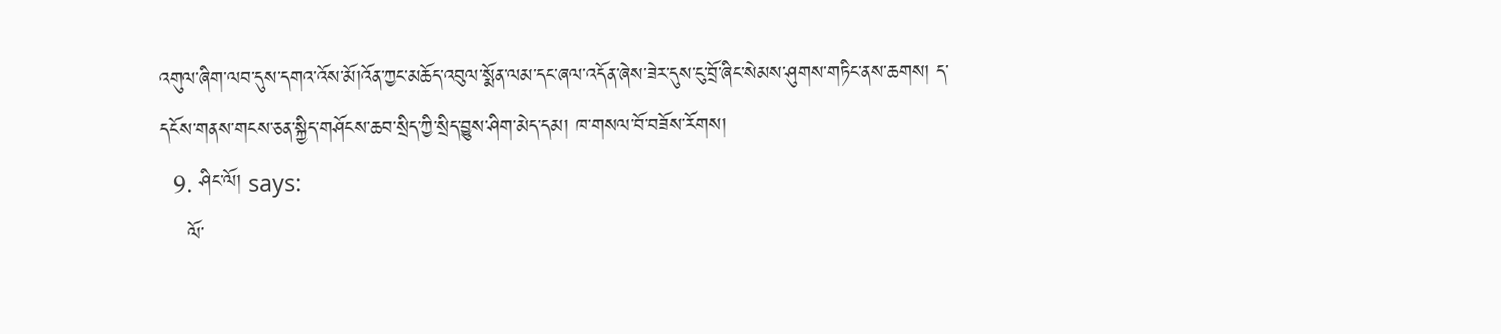འགུལ་ཞིག་ལབ་དུས་དགའ་འོས་མོ།འོན་ཀྱང་མཆོད་འབུལ་སྨོན་ལམ་དང་ཞལ་འདོན་ཞེས་ཟེར་དུས་ངུ་བྲོ་ཞིང་སེམས་ཤུགས་གཏིང་ནས་ཆགས། ད་དངོས་གནས་གངས་ཅན་སྐྱིད་གཤོངས་ཆབ་སྲིད་ཀྱི་སྲིད་བྱུས་ཤིག་མེད་དམ། ཁ་གསལ་བོ་བཟོས་རོགས།
  9. ཤིང་ལོ། says:
    ལོ་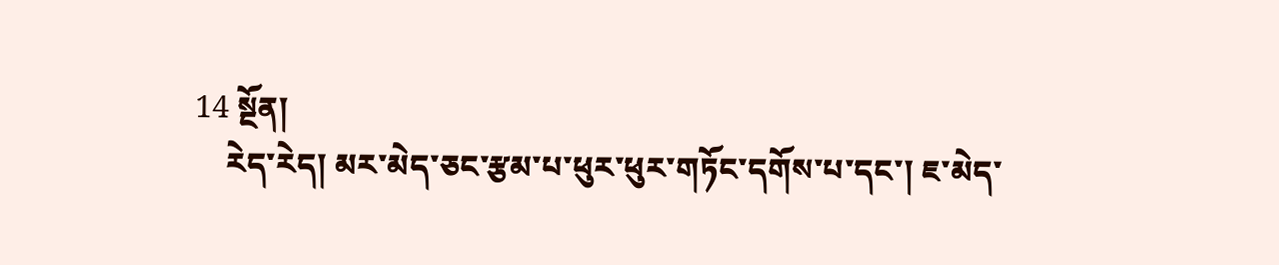14 སྔོན།
    རེད་རེད། མར་མེད་ཅང་རྩམ་པ་ཕུར་ཕུར་གཏོང་དགོས་པ་དང་། ཇ་མེད་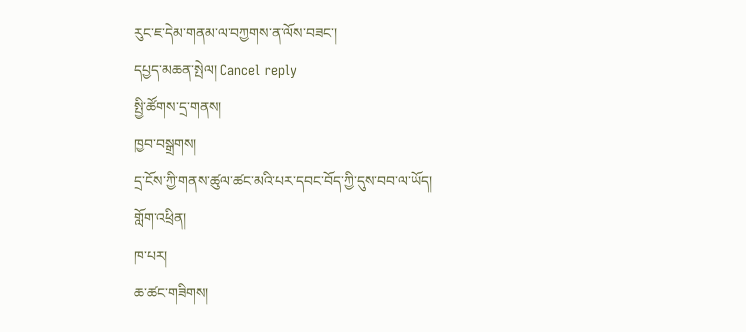རུང་ཇ་དེམ་གནམ་ལ་བཀྱགས་ན་ལོས་བཟང་།
དཔྱད་མཆན་སྤེལ། Cancel reply
སྤྱི་ཚོགས་དྲ་གནས།
ཁྱབ་བསྒྲགས།
དྲ་ངོས་ཀྱི་གནས་ཚུལ་ཚང་མའི་པར་དབང་བོད་ཀྱི་དུས་བབ་ལ་ཡོད།
གློག་འཕྲིན།
ཁ་པར།
ཆ་ཚང་གཟིགས།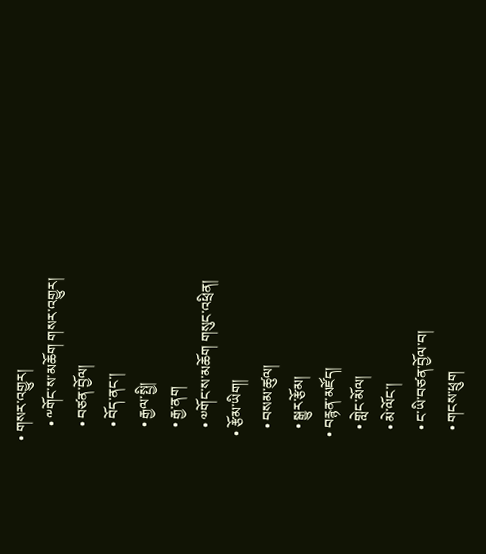• གསར་འགྱུར།
    • ༸གོང་ས་མཆོག གསར་འགྱུར།
    • བཙན་བྱོལ།
    • བོད་ནང་།
    • རྒྱལ་སྤྱི།
    • རྒྱ་ནག
    • ༧གོང་ས་མཆོག གསུང་འཕྲིན།
  • རྩོམ་ཡིག།
    • བསམ་ཚུལ།
    • སྒྱུར་རྩོམ།
  • བརྙན་མཛོད།
    • གླེང་མོལ།
    • མེ་ལོང་།
    • ང་ཡི་བཙན་བྱོལ་བ།
    • གངས་ཕྲུག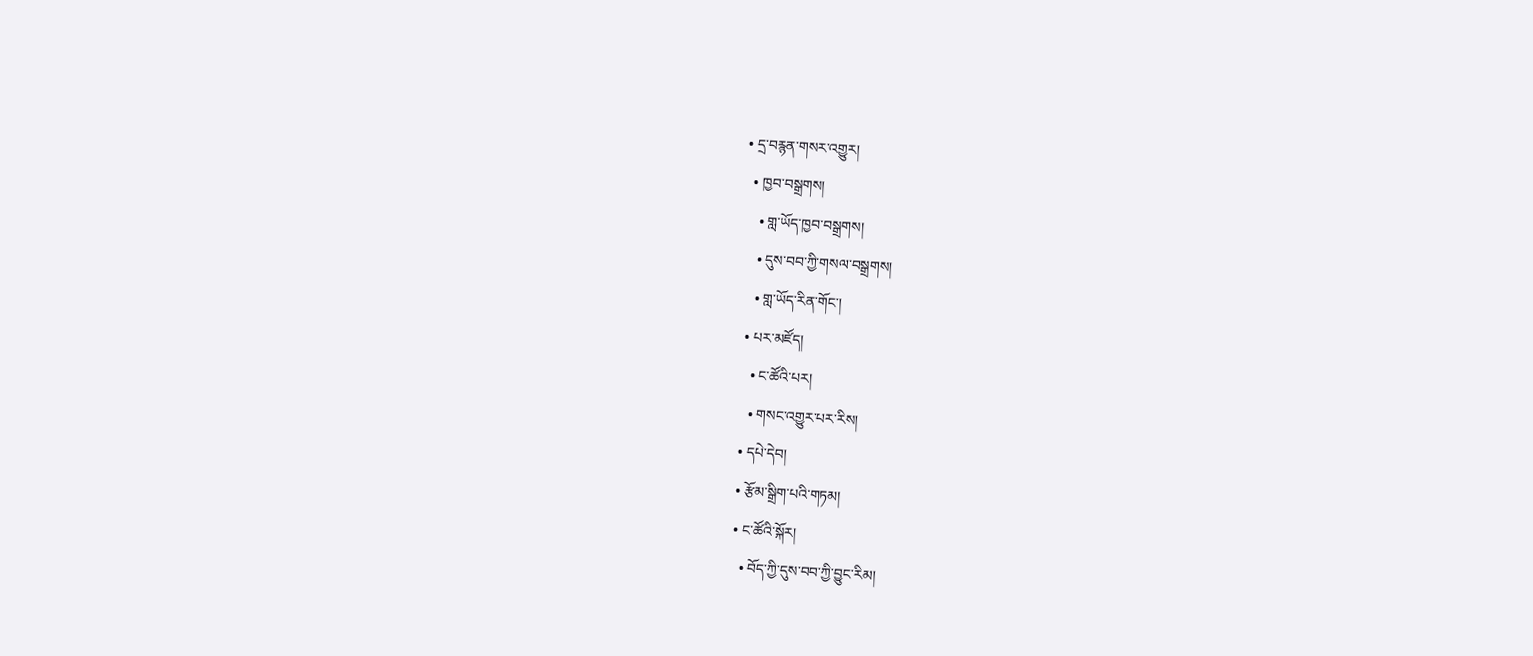• དྲ་བརྙན་གསར་འགྱུར།
  • ཁྱབ་བསྒྲགས།
    • གླ་ཡོད་ཁྱབ་བསྒྲགས།
    • དུས་བབ་ཀྱི་གསལ་བསྒྲགས།
    • གླ་ཡོད་རིན་གོང་།
  • པར་མཛོད།
    • ང་ཚོའི་པར།
    • གསང་འགྱུར་པར་རིས།
  • དཔེ་དེབ།
  • རྩོམ་སྒྲིག་པའི་གཏམ།
  • ང་ཚོའི་སྐོར།
    • བོད་ཀྱི་དུས་བབ་ཀྱི་བྱུང་རིམ།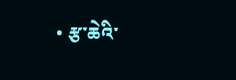• རྩ་ཆེའི་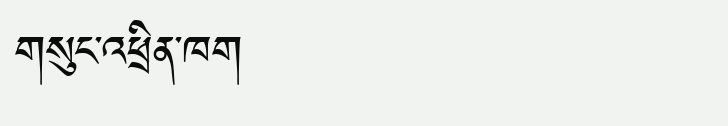གསུང་འཕྲིན་ཁག